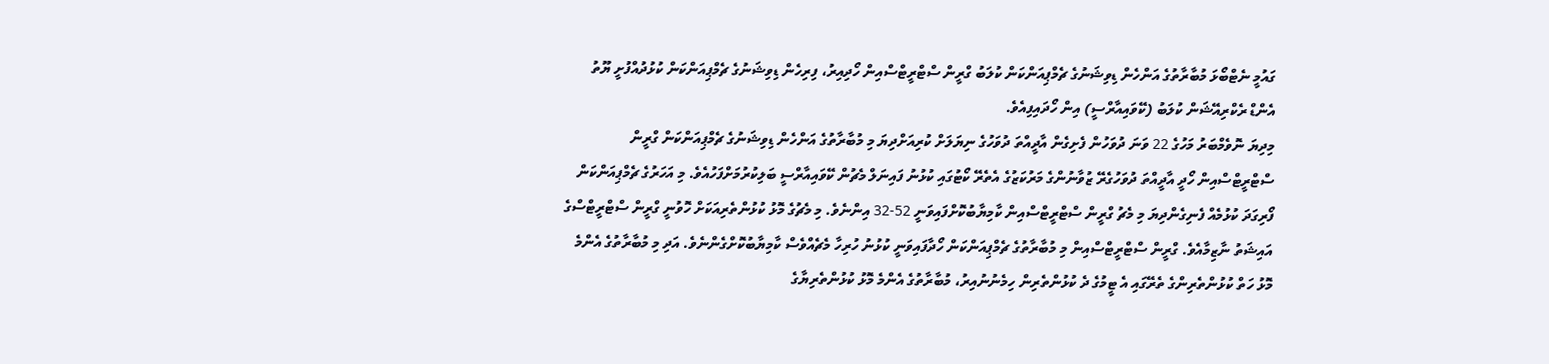ގައުމީ ނެޓްބޯޅަ މުބާރާތުގެ އަންހެން ޑިވިޝަނުގެ ޗެމްޕިއަންކަން ކުލަބު ގްރީން ސްޓްރީޓްސްއިން ހޯދިއިރު، ފިރިހެން ޑިވިޝަނުގެ ޗެމްޕިއަންކަން ކުޅުދުއްފުށީ ޔޫތު އެންޑް ރެކްރިއޭޝަން ކުލަބު (ކޭވައިއާރްސީ) އިން ހޯދައިފިއެވެ.
މިދިޔަ ނޮވެމްބަރު މަހުގެ 22 ވަނަ ދުވަހުން ފެށިގެން އާދީއްތަ ދުވަހުގެ ނިޔަލަށް ކުރިއަށްދިޔަ މި މުބާރާތުގެ އަންހެން ޑިވިޝަނުގެ ޗެމްޕިއަންކަން ގްރީން ސްޓްރީޓްސްއިން ހޯދީ އާދީއްތަ ދުވަހުގެރޭ ޒުވާނުންގެ މަރުކަޒުގެ އެތެރޭ ކޯޓުގައި ކުޅުނު ފައިނަލް މެޗުން ކޭވައިއާރްސީ ބަލިކުރުމަށްފަހުއެވެ. މި އަހަރުގެ ޗެމްޕިއަންކަން
ފޯރިގަދަ ކުޅުމެއް ފެނިގެންދިޔަ މި މެޗު ގްރީން ސްޓްރީޓްސްއިން ކާމިޔާބުކޮށްފައިވަނީ 52-32 އިންނެވެ. މި މެޗުގެ މޮޅު ކުޅުންތެރިއަކަށް ހޮވުނީ ގްރީން ސްޓްރީޓްސްގެ އައިޝަތު ނާޒިމާއެވެ. ގްރީން ސްޓްރީޓްސްއިން މި މުބާރާތުގެ ޗެމްޕިއަންކަން ހޯދާފައިވަނީ ކުޅުނު ހުރިހާ މެޗެއްވެސް ކާމިޔާބުކޮށްގެންނެވެ. އަދި މި މުބާރާތުގެ އެންމެ މޮޅު ހަތް ކުޅުންތެރިންގެ ތެރޭގައި އެ ޓީމުގެ ދެ ކުޅުންތެރިން ހިމެނުނުއިރު، މުބާރާތުގެ އެންމެ މޮޅު ކުޅުންތެރިޔާގެ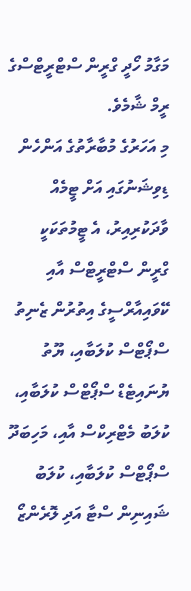މަގާމު ހޯދީ ގްރީން ސްޓްރީޓްސްގެ ރީމް ޝާމެވެ.
މި އަހަރުގެ މުބާރާތުގެ އަންހެން ޑިވިޝަނުގައި އަށް ޓީމެއް ވާދަކުރިއިރު، އެ ޓީމުތަކަކީ ގްރީން ސްޓްރީޓްސް އާއި ކޭވައިއާރްސީގެ އިތުރުން ޒެނިތު ސްޕޯޓްސް ކުލަބާއި، ޔޫތު ޔުނައިޓެޑް ސްޕޯޓްސް ކުލަބާއި، ކުލަބު މެޓްރިކްސް އާއި، މަހިބަދޫ ސްޕޯޓްސް ކުލަބާއި، ކުލަބު ޝައިނިން ސްޓާ އަދި ލޮރެންޒޯ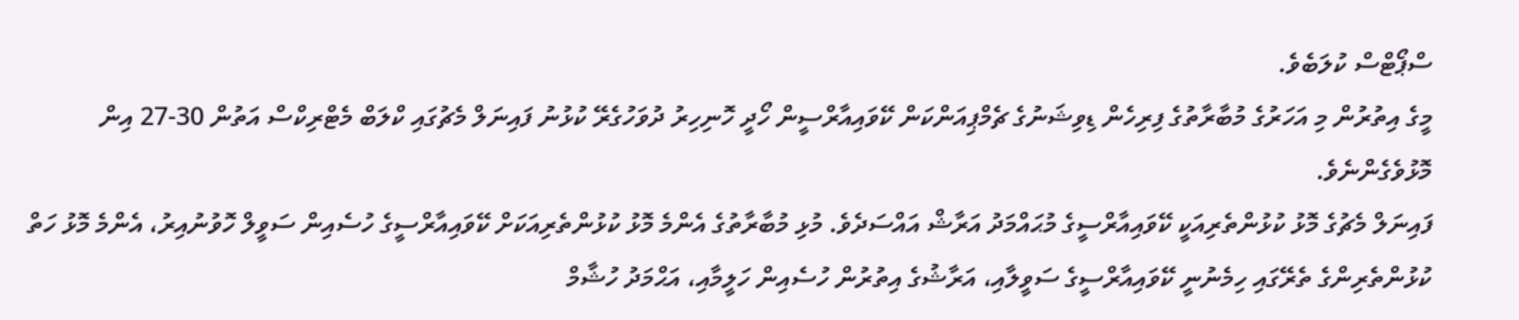ސްޕޯޓްސް ކުލަބެވެ.
މީގެ އިތުރުން މި އަހަރުގެ މުބާރާތުގެ ފިރިހެން ޑިވިޝަނުގެ ޗެމްޕިއަންކަން ކޭވައިއާރްސީން ހޯދީ ހޮނިހިރު ދުވަހުގެރޭ ކުޅުނު ފައިނަލް މެޗުގައި ކްލަބް މެޓްރިކްސް އަތުން 30-27 އިން މޮޅުވެގެންނެވެ.
ފައިނަލް މެޗުގެ މޮޅު ކުޅުންތެރިއަކީ ކޭވައިއާރްސީގެ މުޙައްމަދު އަރާޝް އައްސަދެވެ. މުޅި މުބާރާތުގެ އެންމެ މޮޅު ކުޅުންތެރިއަކަށް ކޭވައިއާރްސީގެ ހުސެއިން ސަވީލް ހޮވުނުއިރު، އެންމެ މޮޅު ހަތް ކުޅުންތެރިންގެ ތެރޭގައި ހިމެނުނީ ކޭވައިއާރްސީގެ ސަވީލާއި، އަރާޝުގެ އިތުރުން ހުސެއިން ހަލީމާއި، އަޙްމަދު ހުޝާމް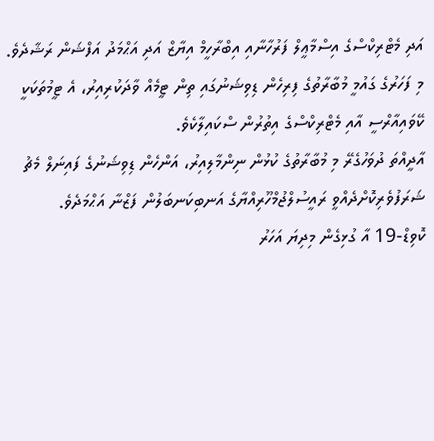އަދި މެޓްރިކްސްގެ އިސްމާޢީލް ފަރުހާނާއި އިބްރާހީމް އިޔާޒް އަދި އަޙްމަދު އަފްޝަން ރަޝާދެވެ.
މި ފަހަރުގެ ގައުމީ މުބާރާތުގެ ފިރިހެން ޑިވިޝަނުގައި ތިން ޓީމެއް ވާދަކުރިއިރު، އެ ޓީމުތަކަކީ ކޭވައިއާރްސީ އާއި މެޓްރިކްސްގެ އިތުރުން ސްކައިލާކެވެ.
އާދީއްތަ ދުވަހުގެރޭ މި މުބާރާތުގެ ކުޅުން ނިންމާލިއިރު، އަންހެން ޑިވިޝަނުގެ ފައިނަލް މެޗު ޝަރަފުވެރިކޮށްދެއްވީ ރައީސުލްޖުމްހޫރިއްޔާގެ އަނބިކަނބަލުން ފަޒްނާ އަޙްމަދެވެ. ކޮވިޑް-19 އާ ގުޅިގެން މިދިޔަ އަހަރު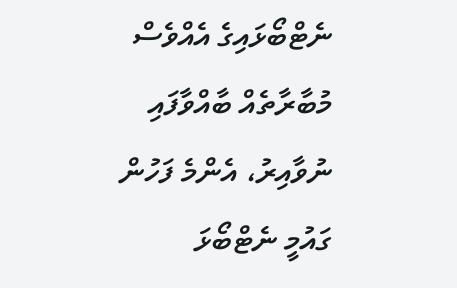ނެޓްބޯޅައިގެ އެއްވެސް މުބާރާތެއް ބާއްވާފައި ނުވާއިރު، އެންމެ ފަހުން ގައުމީ ނެޓްބޯޅަ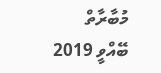މުބާރާތް ބޭއްވީ 2019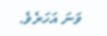ވަނަ އަހަރެވެ.